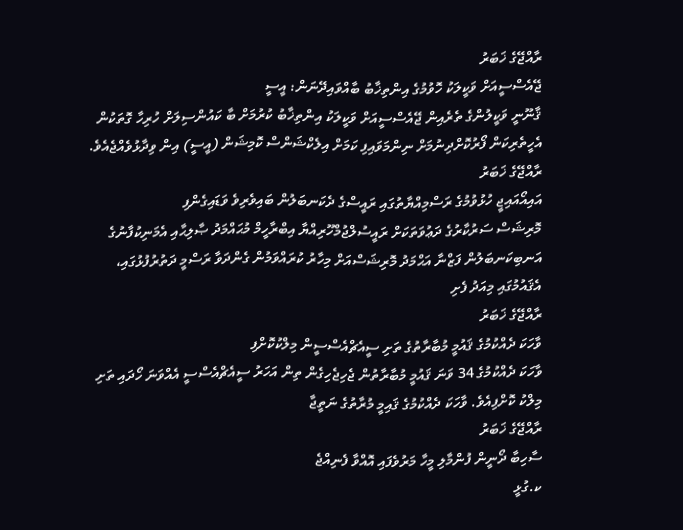ރާއްޖޭގެ ޚަބަރު
ޖޭއެސްސީއަށް ވަކީލަކު ހޮވުމުގެ އިންތިޚާބު ބާއްވައިދޭނަން: އީސީ
ޤާނޫނީ ވަކީލުންގެ ތެރެއިން ޖޭއެސްސީއަށް ވަކީލަކު އިންތިޚާބު ކުރުމަށް ބާ ކައުންސިލަށް ހުރިހާ ގޮތަކުން އެހީތެރިކަން ފޯރުކޮށްދިނުމަށް ނިންމަވައިފި ކަމަށް އިލެކްޝަންސް ކޮމިޝަން (އީސީ) އިން ވިދާޅުވެއްޖެއެވެ.
ރާއްޖޭގެ ޚަބަރު
އައިއޯއައިޖީ ހުޅުވުމުގެ ރަސްމިއްޔާތުގައި ރައީސްގެ ދެކަނބަލުން ބައިވެރިވެ ވަޑައިގެންފި
މޮރިޝަސް ސަރުކާރުގެ ދަޢުވަތަކަށް ރައީސުލްޖުމްހޫރިއްޔާ އިބްރާހީމް މުޙައްމަދު ޞާލިޙާއި އެމަނިކުފާނުގެ އަނބިކަނބަލުން ފަޒްނާ އަޙްމަދު މޮރިޝަސްއަށް މިހާރު ކުރައްވަމުން ގެންދަވާ ރަސްމީ ދަތުރުފުޅުގައި، އެޤައުމުގައި މިއަދު ފެށި
ރާއްޖޭގެ ޚަބަރު
ވާހަކަ ދެއްކުމުގެ ޤައުމީ މުބާރާތުގެ ތަށި ސީއެޗްއެސްސީން މިލްކުކޮށްފި
ވާހަކަ ދެއްކުމުގެ 34 ވަނަ ޤައުމީ މުބާރާތުން ޖެހިޖެހިގެން ތިން އަހަރު ސީއެޗްއެސްސީ އެއްވަނަ ހޯދައި ތަށި މިލްކު ކޮށްފިއެވެ. ވާހަކަ ދެއްކުމުގެ ޤައިމީ މުރާތުގެ ނަތީޖާ
ރާއްޖޭގެ ޚަބަރު
ސާހިބާ ދޯނީން ފުންމާލި މީހާ މަރުވެފައި އޮއްވާ ފެނިއްޖެ
ކ.ގުޅީ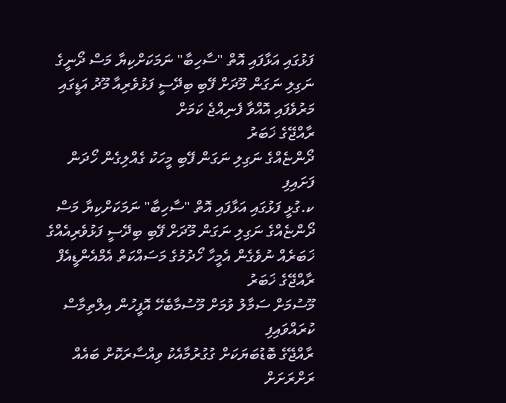ފަޅުގައި އަޅާފައި އޮތް "ސާހިބާ" ނަމަކަށްކިޔާ މަސް ދޯނީގެ ނަގިލި ނަގަން މޫދަށް ފޭބި ބިދޭސީ ފަޅުވެރިއާ މޫދު އަޑީގައި މަރުވެފައި އޮއްވާ ފެނިއްޖެ ކަމަށް
ރާއްޖޭގެ ޚަބަރު
ދޯންޏެއްގެ ނަގިލި ނަގަން ފޭބި މީހަކު ގެއްލިގެން ހޯދަން ފަށައިފި
ކ.ގުޅީ ފަޅުގައި އަޅާފައި އޮތް "ސާހިބާ" ނަމަކަށްކިޔާ މަސް ދޯންޏެއްގެ ނަގިލި ނަގަން މޫދަށް ފޭބި ބިދޭސީ ފަޅުވެރިއެއްގެ ޚަބަރެއް ނުވެގެން އެމީހާ ހޯދުމުގެ މަސައްކަތް އެމްއެންޑީއެފް
ރާއްޖޭގެ ޚަބަރު
މޫސުމަށް ސަމާލު ވުމަށް މޫސުމާބެހޭ އޮފީހުން އިލްތިމާސް ކުރައްވައިފި
ރާއްޖޭގެ ބޮޑުބަޔަކަށް ގުގުރުމާއެކު ވިއްސާރަކޮށް ބައެއް ރަށްރަށަށް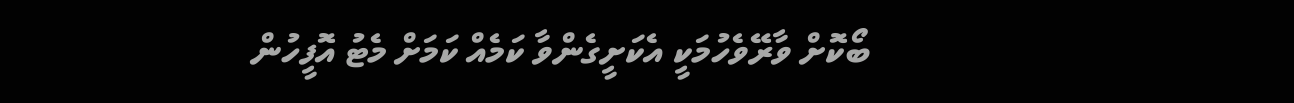ބޯކޮށް ވާރޭވެހުމަކީ އެކަށީގެންވާ ކަމެއް ކަމަށް މެޓު އޮފީހުން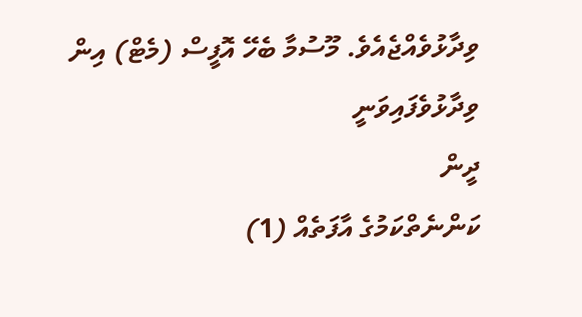ވިދާޅުވެއްޖެއެވެ. މޫސުމާ ބެހޭ އޮފީސް (މެޓް) އިން ވިދާޅުވެފައިވަނީ
ދީން
ކަންނެތްކަމުގެ އާފަތެއް (1)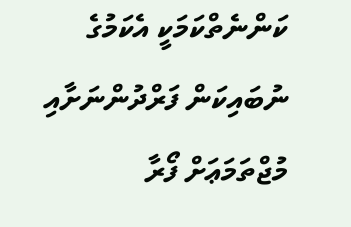ކަންނެތްކަމަކީ އެކަމުގެ ނުބައިކަން ފަރްދުންނަށާއި މުޖްތަމަޢަށް ފޯރާ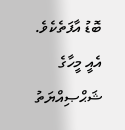ބޮޑު އާފަތެކެވެ. އެއީ މީހާގެ ޝަޙްޞިއްޔަތު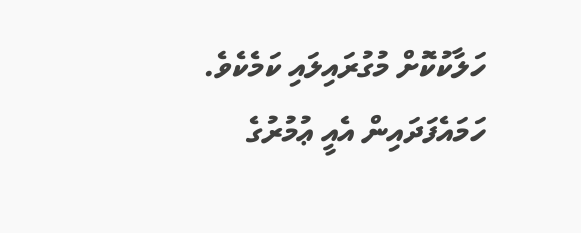ހަލާކުކޮށް މުގުރައިލައި ކަމެކެވެ. ހަމައެފަދައިން އެއީ ޢުމުރުގެ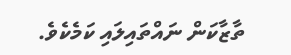ތާޒާކަން ނައްތައިލައި ކަމެކެވެ.